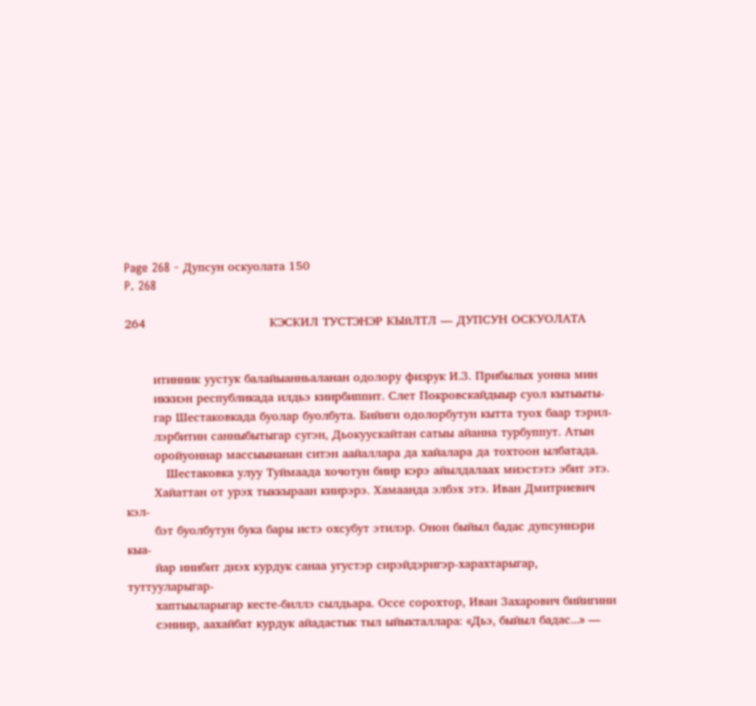Page 268 - Дупсун оскуолата 150
P. 268

264                               КЭСКИЛ ТУСТЭНЭР КЫйЛТЛ — ДУПСУН ОСКУОЛАТА


       итинник уустук балайыанньаланан одолору физрук И.З. Прибылых уонна мин
       иккиэн республикада илдьэ киирбиппит. Слет Покровскайдыыр суол кытыыты-
       гар Шестаковкада буолар буолбута. Бийиги одолорбутун кытта туох баар тэрил-
       лэрбитин санныбытыгар сугэн, Дьокуускайтан сатыы айанна турбуппут. Атын
       оройуоннар массыынанан ситэн аайаллара да хайалара да тохтоон ылбатада.
          Шестаковка улуу Туймаада хочотун биир кэрэ айылдалаах миэстэтэ эбит этэ.
       Хайаттан от урэх тыккыраан киирэрэ. Хамаанда элбэх этэ. Иван Дмитриевич кэл-
       бэт буолбутун бука бары истэ охсубут этилэр. Онон быйыл бадас дупсуннэри кыа-
       йар инибит диэх курдук санаа угустэр сирэйдэригэр-харахтарыгар, туттууларыгар-
       хаптыыларыгар кесте-биллэ сылдьара. Оссе сорохтор, Иван Захарович бийигини
       сэниир, аахайбат курдук айадастык тыл ыйыкталлара: «Дьэ, быйыл бадас...» —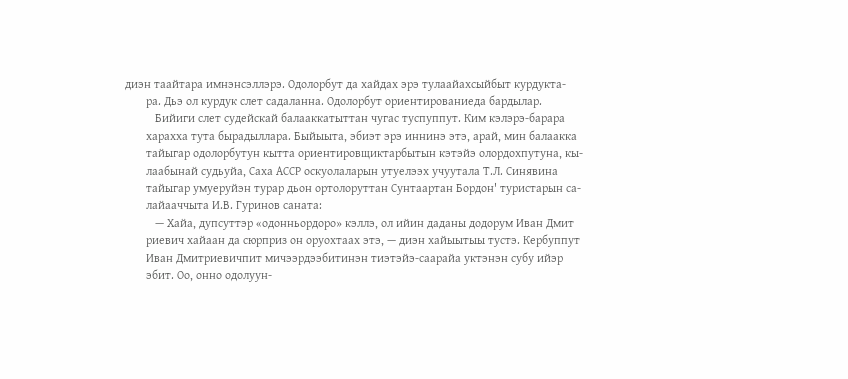диэн таайтара имнэнсэллэрэ. Одолорбут да хайдах эрэ тулаайахсыйбыт курдукта-
       ра. Дьэ ол курдук слет садаланна. Одолорбут ориентированиеда бардылар.
          Бийиги слет судейскай балааккатыттан чугас туспуппут. Ким кэлэрэ-барара
       харахха тута бырадыллара. Быйыыта, эбиэт эрэ иннинэ этэ, арай, мин балаакка
       тайыгар одолорбутун кытта ориентировщиктарбытын кэтэйэ олордохпутуна, кы-
       лаабынай судьуйа, Саха АССР оскуолаларын утуелээх учуутала Т.Л. Синявина
       тайыгар умуеруйэн турар дьон ортолоруттан Сунтаартан Бордон' туристарын са-
       лайааччыта И.В. Гуринов саната:
          — Хайа, дупсуттэр «одонньордоро» кэллэ, ол ийин даданы додорум Иван Дмит
       риевич хайаан да сюрприз он оруохтаах этэ, — диэн хайыытыы тустэ. Кербуппут
       Иван Дмитриевичпит мичээрдээбитинэн тиэтэйэ-саарайа уктэнэн субу ийэр
       эбит. Оо, онно одолуун-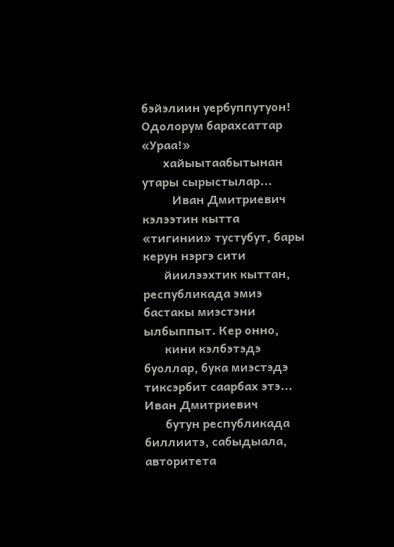бэйэлиин уербуппутуон! Одолорум барахсаттар «Ураа!»
       хайыытаабытынан утары сырыстылар...
          Иван Дмитриевич кэлээтин кытта «тигинии» тустубут, бары керун нэргэ сити
       йиилээхтик кыттан, республикада эмиэ бастакы миэстэни ылбыппыт. Кер онно,
       кини кэлбэтэдэ буоллар, бука миэстэдэ тиксэрбит саарбах этэ... Иван Дмитриевич
       бутун республикада биллиитэ, сабыдыала, авторитета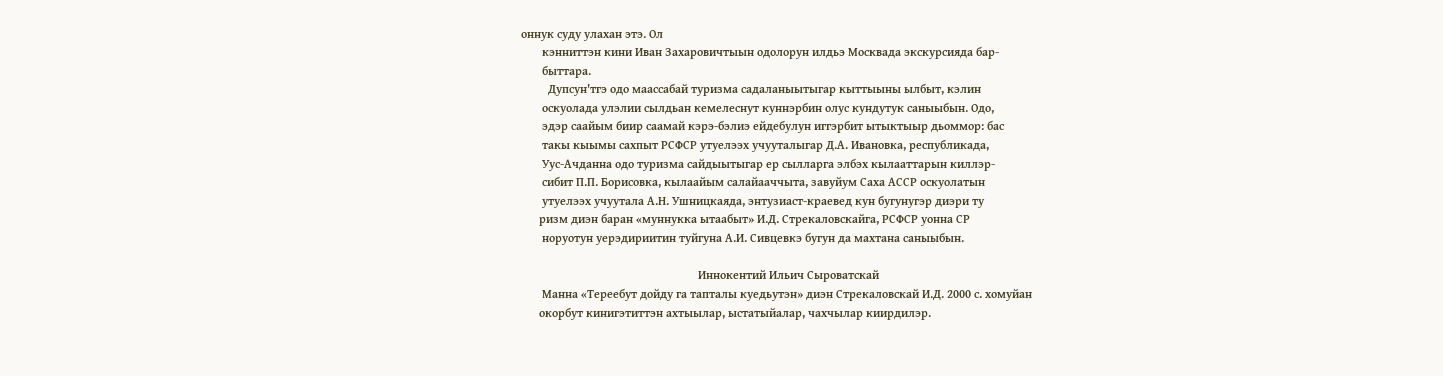оннук суду улахан этэ. Ол
       кэнниттэн кини Иван Захаровичтыын одолорун илдьэ Москвада экскурсияда бар-
       быттара.
         Дупсун'тгэ одо маассабай туризма садаланыытыгар кыттыыны ылбыт, кэлин
       оскуолада улэлии сылдьан кемелеснут куннэрбин олус кундутук саныыбын. Одо,
       эдэр саайым биир саамай кэрэ-бэлиэ ейдебулун иггэрбит ытыктыыр дьоммор: бас
       такы кыымы сахпыт РСФСР утуелээх учууталыгар Д.А. Ивановка, республикада,
       Уус-Ачданна одо туризма сайдыытыгар ер сылларга элбэх кылааттарын киллэр-
       сибит П.П. Борисовка, кылаайым салайааччыта, завуйум Саха АССР оскуолатын
       утуелээх учуутала А.Н. Ушницкаяда, энтузиаст-краевед кун бугунугэр диэри ту
      ризм диэн баран «муннукка ытаабыт» И.Д. Стрекаловскайга, РСФСР уонна СР
       норуотун уерэдириитин туйгуна А.И. Сивцевкэ бугун да махтана саныыбын.

                                                           Иннокентий Ильич Сыроватскай
       Манна «Тереебут дойду га тапталы куедьутэн» диэн Стрекаловскай И.Д. 2000 с. хомуйан
      окорбут кинигэтиттэн ахтыылар, ыстатыйалар, чахчылар киирдилэр.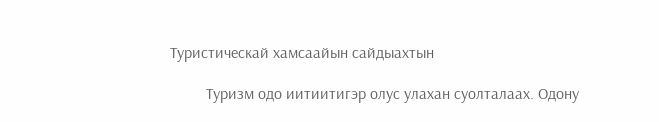Туристическай хамсаайын сайдыахтын

         Туризм одо иитиитигэр олус улахан суолталаах. Одону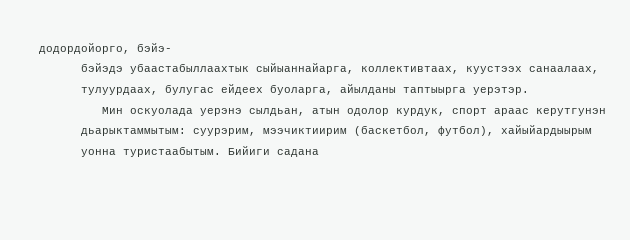додордойорго, бэйэ-
      бэйэдэ убаастабыллаахтык сыйыаннайарга, коллективтаах, куустээх санаалаах,
      тулуурдаах, булугас ейдеех буоларга, айылданы таптыырга уерэтэр.
         Мин оскуолада уерэнэ сылдьан, атын одолор курдук, спорт араас керутгунэн
      дьарыктаммытым: суурэрим, мээчиктиирим (баскетбол, футбол), хайыйардыырым
      уонна туристаабытым. Бийиги садана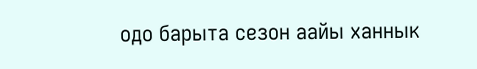одо барыта сезон аайы ханнык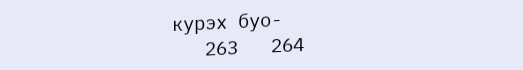курэх буо-
   263   264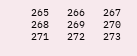265   266   267   268   269   270   271   272   273